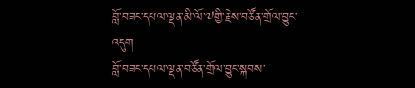བློ་བཟང་དཔལ་ལྡན་མི་ལོ་༧གྱི་རྗེས་བཙོན་གྲོལ་བྱུང་འདུག
བློ་བཟང་དཔལ་ལྡན་བཙོན་གྲོལ་བྱུང་སྐབས་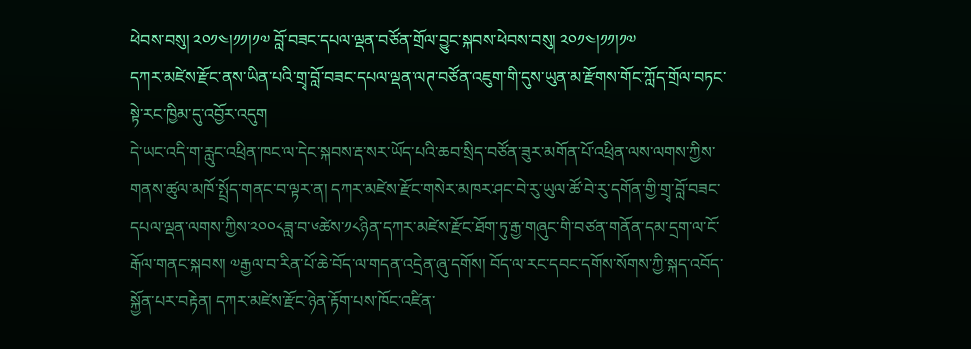ཕེབས་བསུ། ༢༠༡༤།༡༡།༡༧ བློ་བཟང་དཔལ་ལྡན་བཙོན་གྲོལ་བྱུང་སྐབས་ཕེབས་བསུ། ༢༠༡༤།༡༡།༡༧
དཀར་མཛེས་རྫོང་ནས་ཡིན་པའི་གྲྭ་བློ་བཟང་དཔལ་ལྡན་ལཊ་བཙོན་འཇུག་གི་དུས་ཡུན་མ་རྫོགས་གོང་ཀློད་གྲོལ་བཏང་སྟེ་རང་ཁྱིམ་དུ་འབྱོར་འདུག
དེ་ཡང་འདི་ག་རླུང་འཕྲིན་ཁང་ལ་དེང་སྐབས་རྡ་སར་ཡོད་པའི་ཆབ་སྲིད་བཙོན་ཟུར་མགོན་པོ་འཕྲིན་ལས་ལགས་ཀྱིས་གནས་ཚུལ་མཁོ་སྤྲོད་གནང་བ་ལྟར་ན། དཀར་མཛེས་རྫོང་གསེར་མཁར་ཤང་བེ་རུ་ཡུལ་ཚོ་བེ་རུ་དགོན་གྱི་གྲྭ་བློ་བཟང་དཔལ་ལྡན་ལགས་ཀྱིས་༢༠༠༨ཟླ་བ་༦ཚེས་༡༨ཉིན་དཀར་མཛེས་རྫོང་ཐོག་ཏུ་རྒྱ་གཞུང་གི་བཙན་གནོན་དམ་དྲག་ལ་ངོ་རྒོལ་གནང་སྐབས། ༧རྒྱལ་བ་རིན་པོ་ཆེ་བོད་ལ་གདན་འདྲེན་ཞུ་དགོས། བོད་ལ་རང་དབང་དགོས་སོགས་ཀྱི་སྐད་འབོད་སྐྱོན་པར་བརྟེན། དཀར་མཛེས་རྫོང་ཉེན་རྟོག་པས་ཁོང་འཛིན་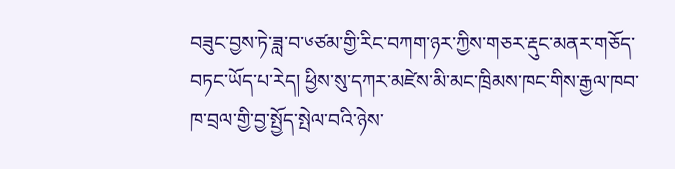བཟུང་བྱས་ཏེ་ཟླ་བ་༦ཙམ་གྱི་རིང་བཀག་ཉར་ཀྱིས་གཅར་རྡུང་མནར་གཅོད་བཏང་ཡོད་པ་རེད། ཕྱིས་སུ་དཀར་མཛེས་མི་མང་ཁྲིམས་ཁང་གིས་རྒྱལ་ཁབ་ཁ་བྲལ་གྱི་བྱ་སྤྱོད་སྤེལ་བའི་ཉེས་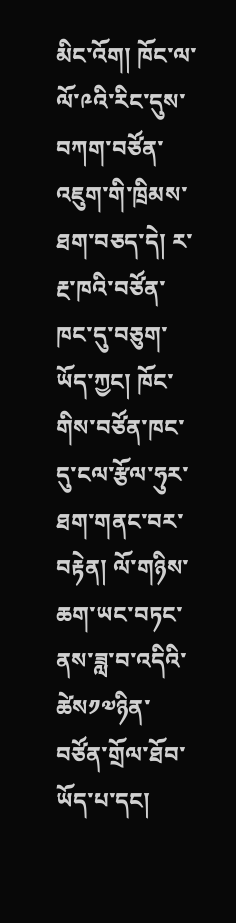མིང་འོག། ཁོང་ལ་ལོ་༩འི་རིང་དུས་བཀག་བཙོན་འཇུག་གི་ཁྲིམས་ཐག་བཅད་དེ། ར་རྔ་ཁའི་བཙོན་ཁང་དུ་བཅུག་ཡོད་ཀྱང། ཁོང་གིས་བཙོན་ཁང་དུ་ངལ་རྩོལ་ཧུར་ཐག་གནང་བར་བརྟེན། ལོ་གཉིས་ཆག་ཡང་བཏང་ནས་ཟླ་བ་འདིའི་ཚེས༡༧ཉིན་བཙོན་གྲོལ་ཐོབ་ཡོད་པ་དང།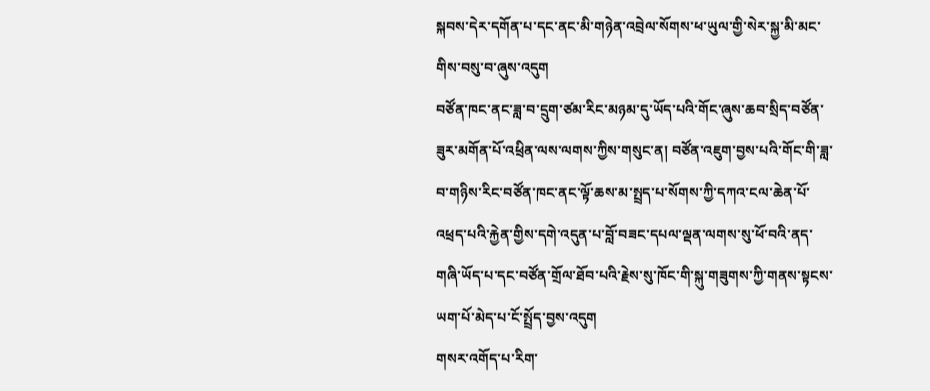སྐབས་དེར་དགོན་པ་དང་ནང་མི་གཉེན་འབྲེལ་སོགས་ཕ་ཡུལ་གྱི་སེར་སྐྱ་མི་མང་གིས་བསུ་བ་ཞུས་འདུག
བཙོན་ཁང་ནང་ཟླ་བ་དྲུག་ཙམ་རིང་མཉམ་དུ་ཡོད་པའི་གོང་ཞུས་ཆབ་སྲིད་བཙོན་ཟུར་མགོན་པོ་འཕྲིན་ལས་ལགས་ཀྱིས་གསུང་ན། བཙོན་འཇུག་བྱས་པའི་གོང་གི་ཟླ་བ་གཉིས་རིང་བཙོན་ཁང་ནང་ལྟོ་ཆས་མ་སྤྲད་པ་སོགས་ཀྱི་དཀའ་ངལ་ཆེན་པོ་འཕྲད་པའི་རྐྱེན་གྱིས་དགེ་འདུན་པ་བློ་བཟང་དཔལ་ལྡན་ལགས་སུ་ཕོ་བའི་ནད་གཞི་ཡོད་པ་དང་བཙོན་གྲོལ་ཐོབ་པའི་རྗེས་སུ་ཁོང་གི་སྐུ་གཟུགས་ཀྱི་གནས་སྟངས་ཡག་པོ་མེད་པ་ངོ་སྤྲོད་བྱས་འདུག
གསར་འགོད་པ་རིག་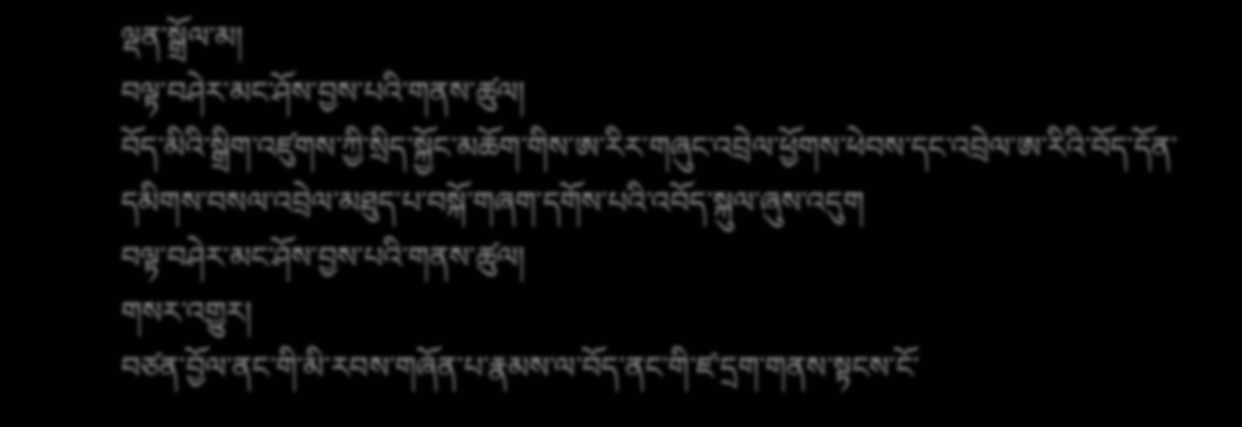ལྡན་སྒྲོལ་མ།
བལྟ་བཤེར་མང་ཤོས་བྱས་པའི་གནས་ཚུལ།
བོད་མིའི་སྒྲིག་འཛུགས་ཀྱི་སྲིད་སྐྱོང་མཆོག་གིས་ཨ་རིར་གཞུང་འབྲེལ་ཕྱོགས་ཕེབས་དང་འབྲེལ་ཨ་རིའི་བོད་དོན་དམིགས་བསལ་འབྲེལ་མཐུད་པ་བསྐོ་གཞག་དགོས་པའི་འབོད་སྐུལ་ཞུས་འདུག
བལྟ་བཤེར་མང་ཤོས་བྱས་པའི་གནས་ཚུལ།
གསར་འགྱུར།
བཙན་བྱོལ་ནང་གི་མི་རབས་གཞོན་པ་རྣམས་ལ་བོད་ནང་གི་ཛ་དྲག་གནས་སྟངས་ངོ་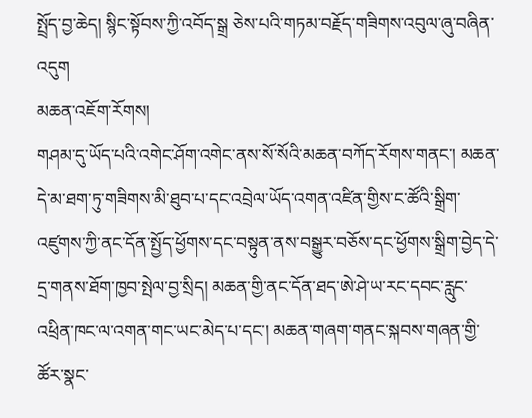སྤྲོད་བྱ་ཆེད། སྙིང་སྟོབས་ཀྱི་འབོད་སྒྲ ཅེས་པའི་གཏམ་བརྗོད་གཟིགས་འབུལ་ཞུ་བཞིན་འདུག
མཆན་འཇོག་རོགས།
གཤམ་དུ་ཡོད་པའི་འགེང་ཤོག་འགེང་ནས་སོ་སོའི་མཆན་བཀོད་རོགས་གནང་། མཆན་དེ་མ་ཐག་ཏུ་གཟིགས་མི་ཐུབ་པ་དང་འབྲེལ་ཡོད་འགན་འཛིན་གྱིས་ང་ཚོའི་སྒྲིག་འཛུགས་ཀྱི་ནང་དོན་སྤྱོད་ཕྱོགས་དང་བསྟུན་ནས་བསྒྱུར་བཅོས་དང་ཕྱོགས་སྒྲིག་བྱེད་དེ་དྲ་གནས་ཐོག་ཁྱབ་སྤེལ་བྱ་སྲིད། མཆན་གྱི་ནང་དོན་ཐད་ཨེ་ཤེ་ཡ་རང་དབང་རླུང་འཕྲིན་ཁང་ལ་འགན་གང་ཡང་མེད་པ་དང་། མཆན་གཞག་གནང་སྐབས་གཞན་གྱི་ཚོར་སྣང་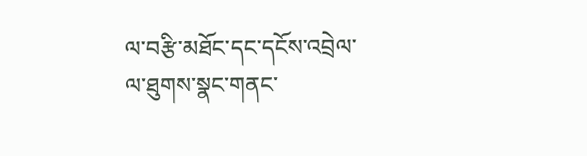ལ་བརྩི་མཐོང་དང་དངོས་འབྲེལ་ལ་ཐུགས་སྣང་གནང་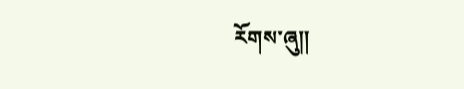རོགས་ཞུ༎